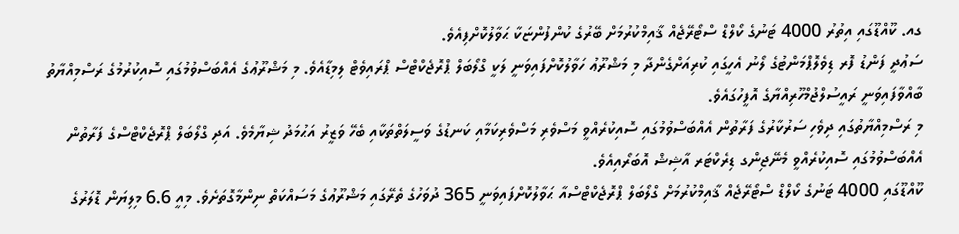ގއ. ކޫއްޑޫގައި އިތުރު 4000 ޓަނުގެ ކޯލްޑް ސްޓޯރޭޖެއް ޤާއިމްކުރުމަށް ބޭރުގެ ކުންފުންޏަކާ ޙަވާލުކޮށްފިއެވެ.
ސަޢުދީ ފަންޑު ފޮރ ޑިވެލޮޕްމަންޓުގެ ލޯނު އެހީގައި ކުރިއަށްގެންދާ މި މަޝްރޫޢު ހަވާލުކޮށްފައިވަނީ ލަކީ ގްލޯބަލް ޕްރޮޖެކްޓްސް ޕްރައިވެޓް ލިމިޑާއެވެ. މި މަޝްރޫޢުގެ އެއްބަސްވުމުގައި ސޮއިކުރުމުގެ ރަސްމިއްޔާތު ބާއްވާފައިވަނީ ރައީސުލްޖުމްހޫރިއްޔާގެ އޮފީހުގައެވެ.
މި ރަސްމިއްޔާތުގައި ދިވެހި ސަރުކާރުގެ ފަރާތުން އެއްބަސްވުމުގައި ސޮއިކުރެއްވީ މަސްވެރި މަސްވެރިކަމާއި ކަނޑުގެ ވަސީލަތްތަކާއި ބެހޭ ވަޒީރު އަޙުމަދު ޝިޔާމެވެ. އަދި ގްލޯބަލް ޕްރޮޖެކްޓްސްގެ ފަރާތުން އެއްބަސްވުމުގައި ސޮއިކުރެއްވީ މެނޭޖިންގ ޑިރެކްޓަރ އާޝިޝް އޮބަރޯއިއެވެ.
ކޫއްޑޫގައި 4000 ޓަނުގެ ކޯލްޑް ސްޓޯރޭޖެއް ޤާއިމްކުރުމަށް ގްލޯބަލް ޕްރޮޖެކްޓްސްއާ ޙަވާލުކޮށްފައިވަނީ 365 ދުވަހުގެ ތެރޭގައި މަޝްރޫޢުގެ މަސައްކަތް ނިންމާގޮތަށެވެ. މިއީ 6.6 މިލިޔަން ޑޮލަރުގެ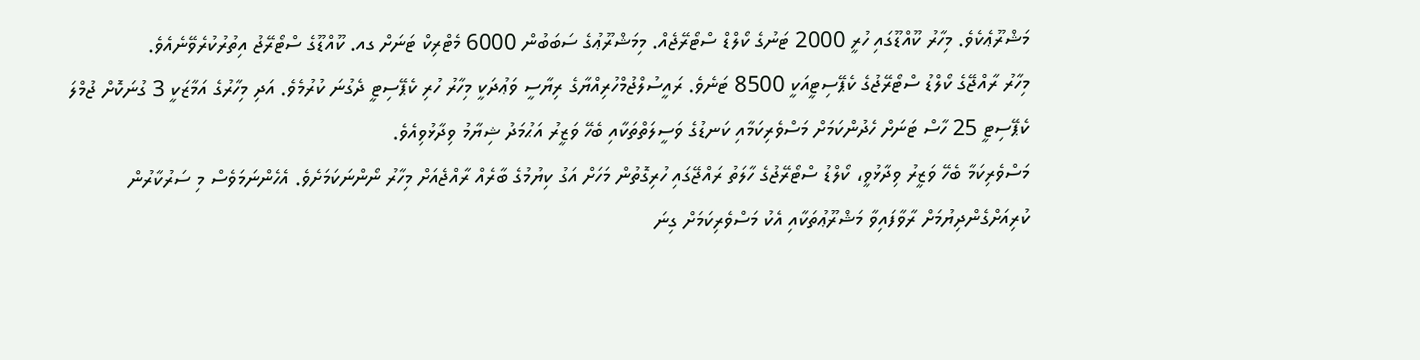މަޝްރޫޢެކެވެ. މިހާރު ކޫއްޑޫގައި ހުރީ 2000 ޓަނުގެ ކޯލްޑް ސްޓޯރޭޖެއް. މިމަޝްރޫޢުގެ ސަބަބުން 6000 މެޓްރިކް ޓަނަށް ގއ. ކޫއްޑޫގެ ސްޓޯރޭޖު އިތުރުކުރެވޭނެއެވެ.
މިހާރު ރާއްޖޭގެ ކޯލްޑު ސްޓޯރޭޖުގެ ކެޕޭސިޓީއަކީ 8500 ޓަނެވެ. ރައީސުލްޖުމްހުރިއްޔާގެ ރިޔާސީ ވަޢުދަކީ މިހާރު ހުރި ކެޕޭސިޓީ ދެގުނަ ކުރުމެވެ. އަދި މިހާރުގެ އަމާޒަކީ 3 ގުނަކޮށް ޖުމްލަ ކެޕޭސިޓީ 25 ހާސް ޓަނަށް ހެދުންކަމަށް މަސްވެރިކަމާއި ކަނޑުގެ ވަސީލަތްތަކާއި ބެހޭ ވަޒީރު އަޙުމަދު ޝިޔާމު ވިދާޅުވިއެވެ.
މަސްވެރިކަމާ ބެހޭ ވަޒީރު ވިދާޅުވީ، ކޯލްޑު ސްޓޯރޭޖުގެ ހާލަތު ރައްޖޭގައި ހުރިގޮތުން މަހަށް އަގު ކިޔުމުގެ ބާރެއް ރާއްޖެއަށް މިހާރު ނޯންނަކަމަށެވެ. އެހެންނަމަވެސް މި ސަރުކާރުން ކުރިއަށްގެންދިޔުމަށް ރާވާފައިވާ މަޝްރޫޢުތަކާއި އެކު މަސްވެރިކަމަށް ގިނަ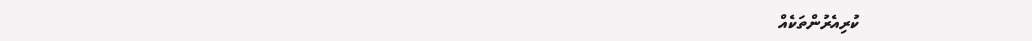ކުރިއެރުންތަކެއް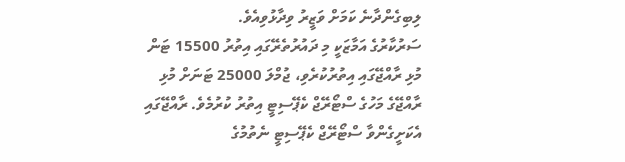ލިބިގެންދާނެ ކަމަށް ވަޒީރު ވިދާޅުވިއެވެ.
ސަރުކާރުގެ އަމާޒަކީ މި ދައުރުތެރޭގައި އިތުރު 15500 ޓަން މުޅި ރާއްޖޭގައި އިތުރުކުރެވި، ޖުމްލަ 25000 ޓަނަށް މުޅި ރާއްޖޭގެ މަހުގެ ސްޓޯރޭޖް ކެޕޭސިޓީ އިތުރު ކުރުމެވެ. ރާއްޖޭގައި އެކަށީގެންވާ ސްޓޯރޭޖް ކެޕޭސިޓީ ނެތުމުގެ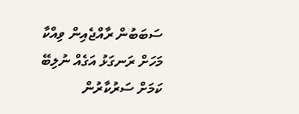ސަބަބުން ރާއްޖެއިން ވިއްކާ މަހަށް ރަނގަޅު އަގެއް ނުލިބޭ ކަމަށް ސަރުކާރުން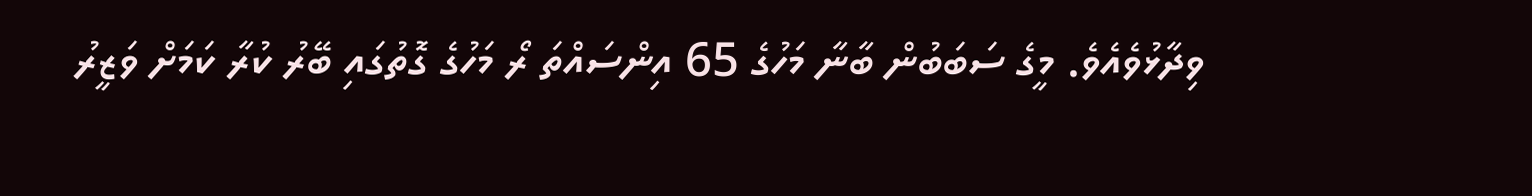ވިދާޅުވެއެވެ. މީގެ ސަބަބުން ބާނާ މަހުގެ 65 އިންސައްތަ ރޯ މަހުގެ ގޮތުގައި ބޭރު ކުރާ ކަމަށް ވަޒީރު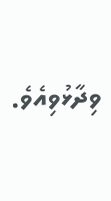ވިދާޅުވިއެވެ.